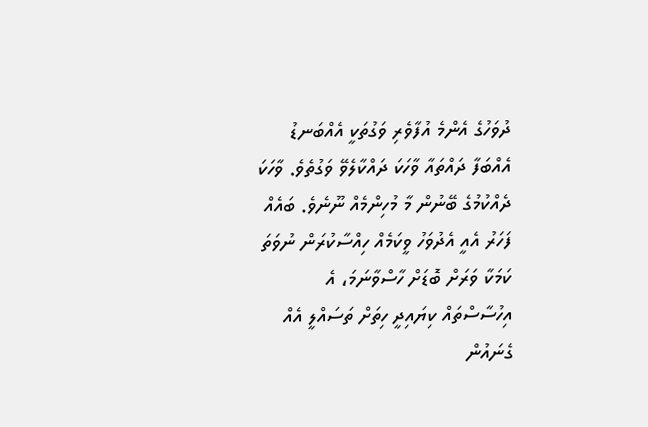ދުވަހުގެ އެންމެ އުފާވެރި ވަގުތަކީ އެއްބަނޑު އެއްބަފާ ދައްތައާ ވާހަކަ ދައްކާލެވޭ ވަގުތެވެ. ވާހަކަ ދެއްކުމުގެ ބޭނުން މާ މުހިންމެއް ނޫނެވެ. ބައެއް ފަހަރު އެއީ އެދުވަހު ވީކަމެއް ހިއްސާކުރަން ނުވަތަ ކަމަކާ ވަރަށް ބޮޑަށް ހާސްވާނަމަ، އެ އިހުސާސްތައް ކިޔައިދީ ހިތަށް ތަސައްލީ އެއް ގެނައުން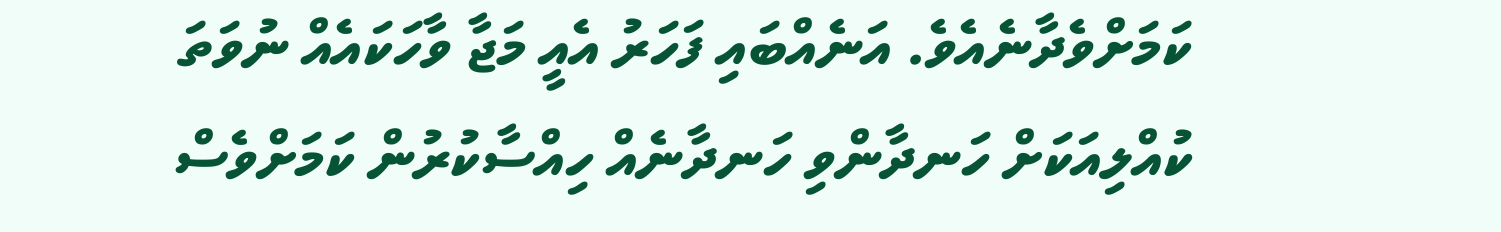ކަމަށްވެދާނެއެވެ. އަނެއްބައި ފަހަރު އެއީ މަޖާ ވާހަކައެއް ނުވަތަ ކުއްލިއަކަށް ހަނދާންވި ހަނދާނެއް ހިއްސާކުރުން ކަމަށްވެސް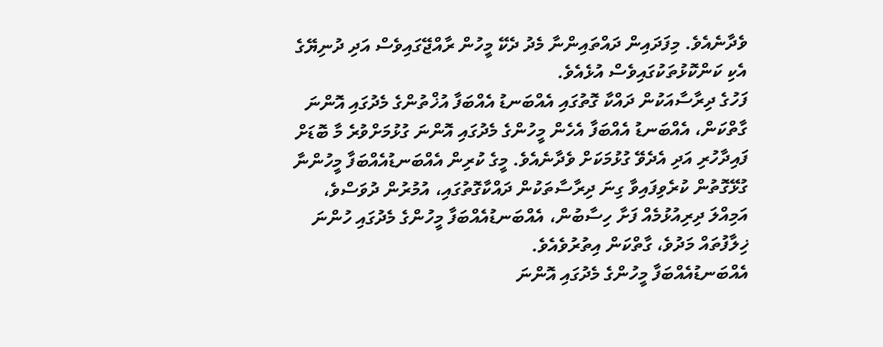ވެދާނެއެވެ. މިފަދައިން ދައްތައިންނާ މެދު ދެކޭ މީހުން ރާއްޖޭގައިވެސް އަދި ދުނިޔޭގެ އެކި ކަންކޮޅުތަކުގައިވެސް އުޅެއެވެ.
ފަހުގެ ދިރާސާއަކުން ދައްކާ ގޮތުގައި އެއްބަނޑު އެއްބަފާ އުޚްތުންގެ މެދުގައި އޮންނަ ގާތްކަން، އެއްބަނޑު އެއްބަފާ އެހެން މީހުންގެ މެދުގައި އޮންނަ ގުޅުމަށްވުރެ މާ ބޮޑަށް ފައިދާހުރި އަދި އެދެވޭ ގުޅުމަކަށް ވެދާނެއެވެ. މީގެ ކުރިން އެއްބަނޑުއެއްބަފާ މީހުންނާ ގުޅޭގޮތުން ކުރެވިފައިވާ ގިނަ ދިރާސާތަކުން ދައްކާގޮތުގައި، އުމުރުން ދުވަސްވެ، އަމިއްލަ ދިރިއުޅުމެއް ފަށާ ހިސާބުން، އެއްބަނޑުއެއްބަފާ މީހުންގެ މެދުގައި ހުންނަ ޚިލާފުތައް މަދުވެ، ގާތްކަން އިތުރުވެއެވެ.
އެއްބަނޑުއެއްބަފާ މީހުންގެ މެދުގައި އޮންނަ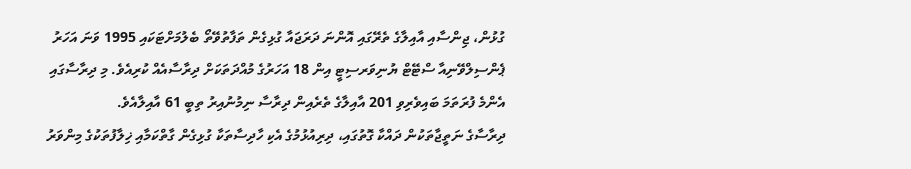ގުޅުން، ޖިންސާއި އާއިލާގެ ތެރޭގައި އޮންނަ ދަރަޖައާ ގުޅިގެން ތަފާތުވޭތޯ ބެލުމަށްޓަކައި 1995 ވަނަ އަހަރު ޕެންސިލްވޭނިއާ ސްޓޭޓް ޔުނިވަރސިޓީ އިން 18 އަހަރުގެ މުއްދަތަކަށް ދިރާސާއެއް ކުރިއެވެ. މި ދިރާސާގައި އެންމެ ފުރަތަމަ ބައިވެރިވި 201 އާއިލާގެ ތެރެއިން ދިރާސާ ނިމުނުއިރު ތިބީ 61 އާއިލާއެވެ.
ދިރާސާގެ ނަތީޖާތަކުން ދައްކާ ގޮތުގައި، ދިރިއުޅުމުގެ އެކި ހާދިސާތަކާ ގުޅިގެން ގާތްކަމާއި ޚިލާފުތަކުގެ މިންވަރު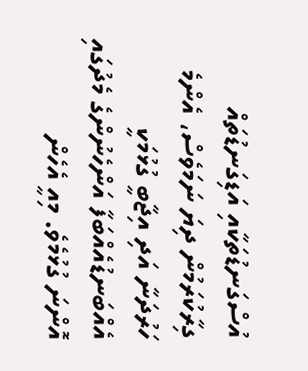އުސްގަނޑުތަކާއި އަޑިގަނޑުތައް ގިރާކުރަމުން ދިޔަ ނަމަވެސް، އެންމެ ހަރުދަނާ އަދި އިޖާބީ ގުޅުމަކީ އެއްބަނޑުއެއްބަފާ އަންހެނުންގެ މެދުގައި އޮންނަ ގުޅުމެވެ. މިއީ އެހެން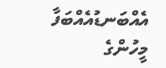އެއްބަނޑުއެއްބަފާ މީހުންގެ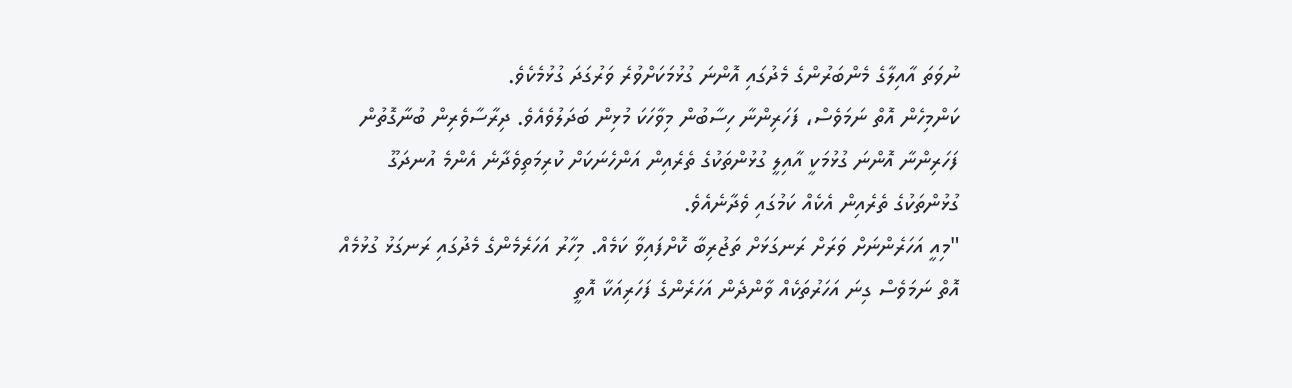ނުވަތަ އާއިލާގެ މެންބަރުންގެ މެދުގައި އޮންނަ ގުޅުމަކަށްވުރެ ވަރުގަދަ ގުޅުމެކެވެ.
ކަންމިހެން އޮތް ނަމަވެސް، ފަހަރިންނާ ހިސާބުން މިވާހަކަ މުޅިން ބަދަލުވެއެވެ. ދިރާސާވެރިން ބުނާގޮތުން ފަހަރިންނާ އޮންނަ ގުޅުމަކީ އާއިލީ ގުޅުންތަކުގެ ތެރެއިން އަންހެނަކަށް ކުރިމަތިވެދާނެ އެންމެ އުނދަގޫ ގުޅުންތަކުގެ ތެރެއިން އެކެއް ކަމުގައި ވެދާނެއެވެ.
"މިއީ އަހަރެންނަށް ވަރަށް ރަނގަޅަށް ތަޖުރިބާ ކޮށްފައިވާ ކަމެއް. މިހާރު އަހަރެމެންގެ މެދުގައި ރަނގަޅު ގުޅުމެއް އޮތް ނަމަވެސް ގިނަ އަހަރުތަކެއް ވާންދެން އަހަރެންގެ ފަހަރިއަކާ އޮތީ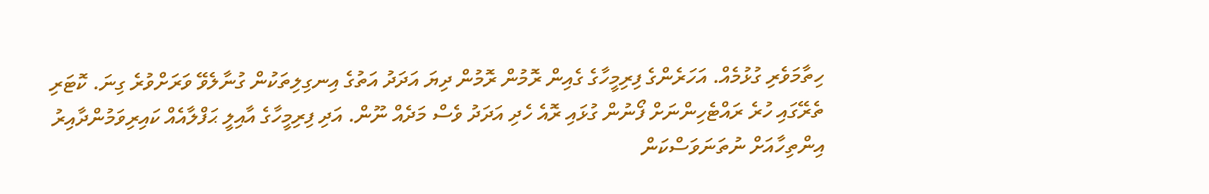ހިތާމަވެރި ގުޅުމެއް. އަހަރެންގެ ފިރިމީހާގެ ގެއިން ރޮމުން ރޮމުން ދިޔަ އަދަދު އަތުގެ އިނގިލިތަކުން ގުނާލެވޭ ވަރަށްވުރެ ގިނަ. ކޮޓަރި ތެރޭގައި ހުރެ ރައްޓެހިންނަށް ފޯނުން ގުޅައި ރޮއެ ހެދި އަދަދު ވެސް މަދެއް ނޫން. އަދި ފިރިމީހާގެ އާއިލީ ޙަފްލާއެއް ކައިރިވަމުންދާއިރު އިންތިހާއަށް ނުތަނަވަސްކަން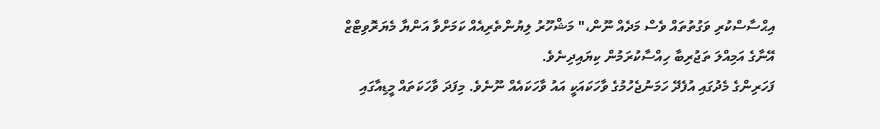އިޙްސާސްކުރި ވަގުތުތައް ވެސް މަދެއް ނޫން،" މަޝްހޫރު ލިޔުންތެރިއެއް ކަމަށްވާ އަންޔާ މެޔަރޮވިޓްޒް އޭނާގެ އަމިއްލަ ތަޖުރިބާ ހިއްސާކުރަމުން ކިޔައިދިނެވެ.
ފަހަރިންގެ މެދުގައި އުފެދޭ ހަމަނުޖެހުމުގެ ވާހަކައަކީ އައު ވާހަކައެއް ނޫނެވެ. މިފަދަ ވާހަކަތައް މީޑިއާގައި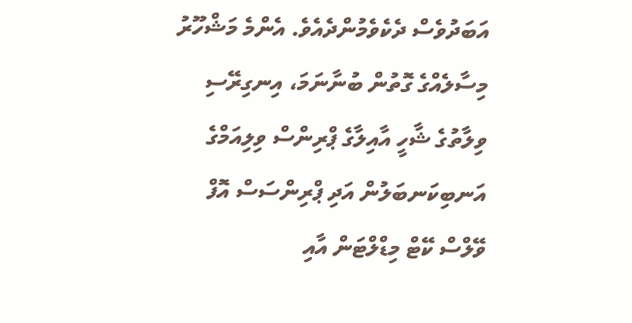އަބަދުވެސް ދެކެވެމުންދެއެވެ. އެންމެ މަޝްހޫރު މިސާލެއްގެ ގޮތުން ބުނާނަމަ، އިނގިރޭސި ވިލާތުގެ ޝާހީ އާއިލާގެ ޕްރިންސް ވިލިއަމްގެ އަނބިކަނބަލުން އަދި ޕްރިންސަސް އޮފް ވޭލްސް ކޭޓް މިޑްލްޓަން އާއި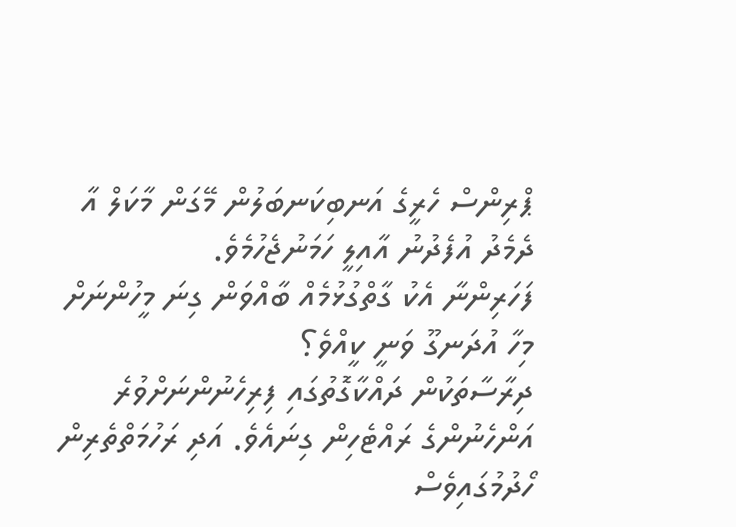ޕްރިންސް ހެރީގެ އަނބިކަނބަލުން މޭގަން މާކަލް އާ ދެމެދު އުފެދުނު އާއިލީ ހަމަނުޖެހުމެވެ.
ފަހަރިންނާ އެކު ގާތްގުޅުމެއް ބާއްވަން ގިނަ މީހުންނަށް މިހާ އުދަނގޫ ވަނީ ކީއްވެ؟
ދިރާސާތަކުން ދައްކާގޮތުގައި ފިރިހެނުންނަށްވުރެ އަންހެނުންގެ ރައްޓެހިން ގިނައެވެ. އަދި ރަހުމަތްތެރިން ހޯދުމުގައިވެސް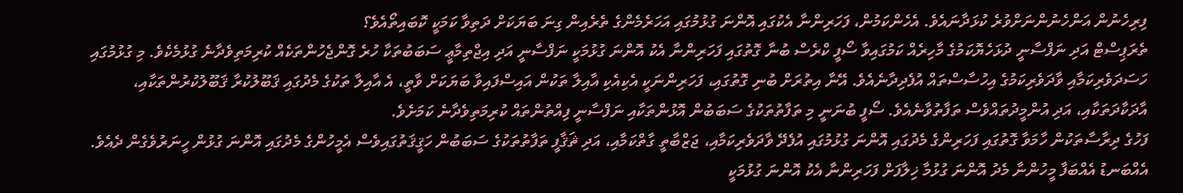ފިރިހެނުން އަންހެނުންނަށްވުރެ ކުޅަދާނައެވެ. އެހެންކަމުން، ފަހަރިންނާ އެކުގައި އޮންނަ ގުޅުމުގައި އަހަރެމެންގެ ތެރެއިން ގިނަ ބަޔަކަށް ދަތިވާ ކަމަކީ ކޮބައިތޯއެވެ؟
ތެރަޕިސްޓް އަދި ނަފްސާނީ ދުޅަހެޔޮކަމުގެ މާހިރެއް ކަމުގައިވާ ސޯފީ ކްރެސް ބުނާ ގޮތުގައި ފަހަރިންނާ އެކު އޮންނަ ގުޅުމަކީ ނަފްސާނީ އަދި އިޖްތިމާޢީ ސަބަބުތަކާ ހުރެ ގޮންޖެހުންތަކެއް ކުރިމަތިވެދާނެ ގުޅުމެކެވެ. މި ގުޅުމުގައި ހަސަދަވެރިކަމާއި ވާދަވެރިކަމުގެ އިހުސާސްތައް އުފެދިދާނެއެވެ. އޭނާ އިތުރަށް ބުނި ގޮތުގައި، ފަހަރިންނަކީ އެކިއެކި އާއިލާ ތަކުން އައިސްފައިވާ ބަޔަކަށް ވާތީ، އެ އާއިލާ ތަކުގެ މެދުގައި ޤަބޫލުކުރާ ޤަބޫލުކުރުންތަކާއި، އާދަކާދަތަކާއި، އަދި އުންމީދުތައްވެސް ތަފާތުވާނެއެވެ. ސޯފީ ބުނަނީ މި ތަފާތުތަކުގެ ސަބަބުން އޮޅުންތަކާއި ނަފްސާނީ ފިއްތުންތައް ކުރިމަތިވެދާނެ ކަމަށެވެ.
ފަހުގެ ދިރާސާތަކުން ހާމަވާ ގޮތުގައި ފަހަރިންގެ މެދުގައި އޮންނަ ގުޅުމުގައި އުފެދޭ ވާދަވެރިކަމާއި، ޖަޒްބާތީ ގާތްކަމާއި، އަދި ޘަޤާފީ ތަފާތުތަކުގެ ސަބަބުން ހަޤީޤަތުގައިވެސް އެމީހުންގެ މެދުގައި އޮންނަ ގުޅުން ހީނަރުވެގެން ދެއެވެ. އެއްބަނޑު އެއްބަފާ މީހުންނާ މެދު އޮންނަ ގުޅުމާ ޚިލާފަށް ފަހަރިންނާ އެކު އޮންނަ ގުޅުމަކީ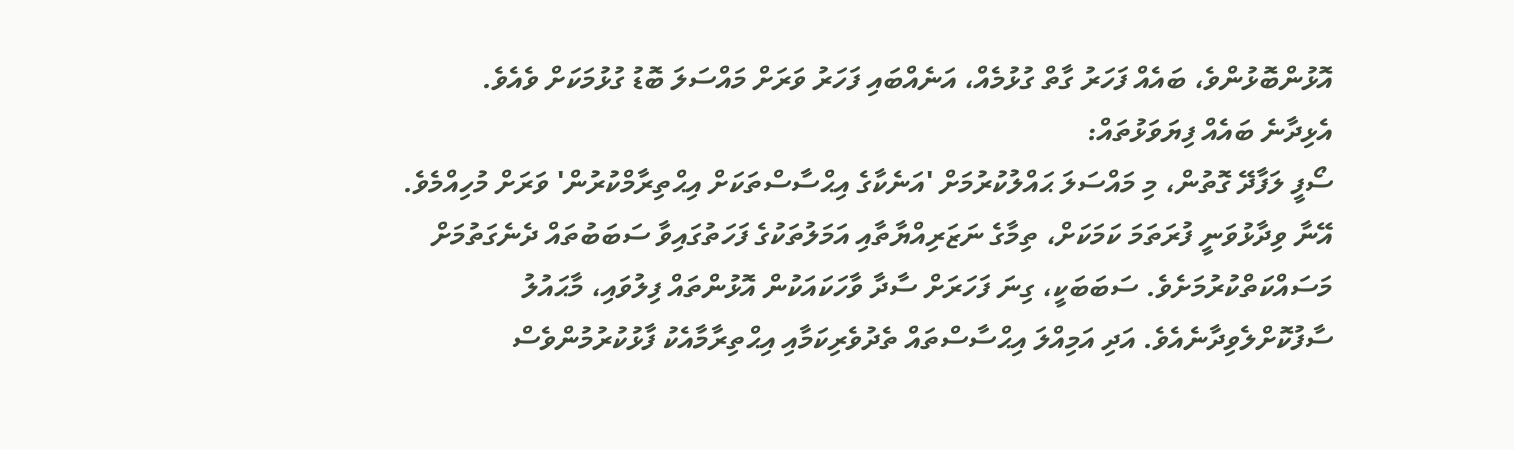އޮޅުންބޮޅުންވެ، ބައެއް ފަހަރު ގާތް ގުޅުމެއް، އަނެއްބައި ފަހަރު ވަރަށް މައްސަލަ ބޮޑު ގުޅުމަކަށް ވެއެވެ.
އެޅިދާނެ ބައެއް ފިޔަވަޅުތައް:
ސޯފީ ލަފާދޭ ގޮތުން، މި މައްސަލަ ޙައްލުކުރުމަށް 'އަނެކާގެ އިޙްސާސްތަކަށް އިޙްތިރާމްކުރުން' ވަރަށް މުހިއްމެވެ. އޭނާ ވިދާޅުވަނީ ފުރަތަމަ ކަމަކަށް، ތިމާގެ ނަޒަރިއްޔާތާއި އަމަލުތަކުގެ ފަހަތުގައިވާ ސަބަބުތައް ދެނެގަތުމަށް މަސައްކަތްކުރުމަށެވެ. ސަބަބަކީ، ގިނަ ފަހަރަށް ސާދާ ވާހަކައަކުން އޮޅުންތައް ފިލުވައި، މާޙައުލު ސާފުކޮށްލެވިދާނެއެވެ. އަދި އަމިއްލަ އިޙްސާސްތައް ތެދުވެރިކަމާއި އިޙްތިރާމާއެކު ފާޅުކުރުމުންވެސް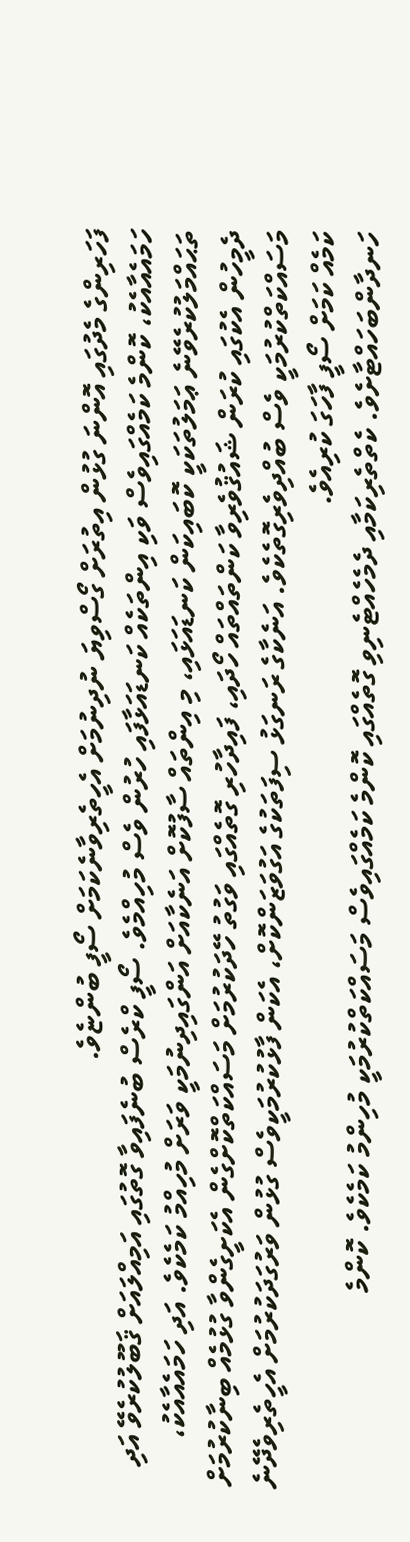ފަހަރިންގެ މެދުގައި އޮންނަ ގުޅުން އިތުރަށް ގޯސްވިޔަ ނުދިނުމަށް އެހީތެރިވާނެކަމަށް ސޯފީ ބުންޏެވެ.
ހަމައެއާއެކު، ކޮންމެ ކަމެއްގައިވެސް ވަކި އިންތަކެއް ކަނޑައަޅާފައި ހުރުން ވެސް މުހިއްމެވެ. ސޯފީ ކްރެސް ބުނެފައިވާ ގޮތުގައި އަމިއްލައަށް ޤަބޫލުކުރެވޭ އަދި ތަޙައްމަލުކުރެވޭނެ ޢަމަލުތަކަކީ ކޮބައިކަން ކަނޑައަޅައި، މި އިންތައް ސާފުކޮށް އަނެކާއަށް އަންގައިދިނުމަކީ ވަރަށް މުހިއްމު ކަމެކެވެ. އަދި ހަމައެއާއެކު، ދެމީހުން އެކުގައި ކުރަން ޝައުޤުވެރިވާ ކަންތައްތައް ހޯދައި، ފައިދާހުރި ގޮތެއްގައި ވަގުތު ހޭދަކުރުމަށް މަސައްކަތްކޮށްގެން އެކަށީގެންވާ ގުޅުމެއް ބިނާކުރުމަށް މަސައްކަތްކުރުމަކީ ވެސް ބުއްދިވެރިގޮތެކެވެ. އަނެކާގެ ރަނގަޅު ސިފަތަކުގެ އަގުވަޒަންކޮށް، އެކަން ފާޅުކުރުމަކީވެސް ގުޅުން ވަރުގަދަކުރުމަށް އެހީތެރިވެދޭނެ ކަމެއް ކަމަށް ސޯފީ ފާހަގަ ކުރިއެވެ.
ހަނދާންބަހައްޓާށެވެ. ކެތްތެރިކަމާއި ދެމެހެއްޓެނިވި ގޮތެއްގައި ކޮންމެ ކަމެއްގައިވެސް މަސައްކަތްކުރުމަކީ މުހިންމު ކަމެކެވެ. ކޮންމެ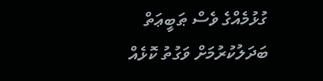ގުޅުމެއްގެ ވެސް ޠަބީޢަތް ބަދަލުކުރުމަށް ވަގުތު ކޮޅެއް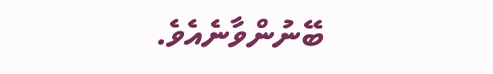ބޭނުންވާނެއެވެ.